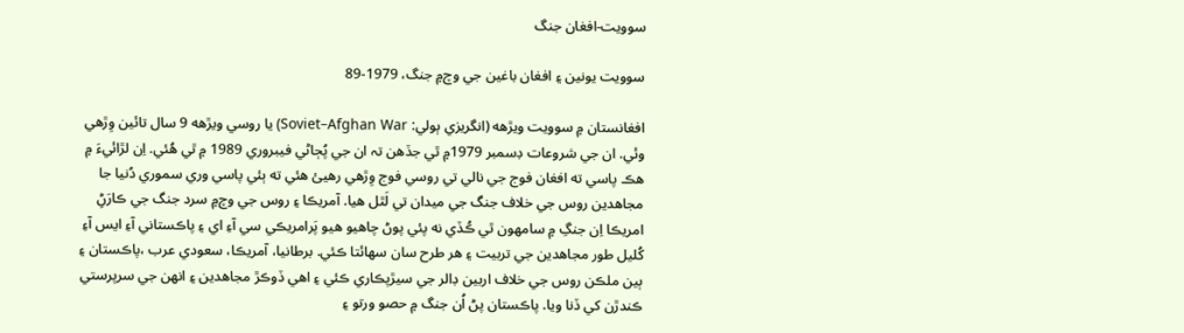سوويت-افغان جنگ

سوويت يونين ۽ افغان باغين جي وچ۾ جنگ، 1979-89

افغانستان ۾ سوويت ويڙهه (انگريزي ٻولي: Soviet–Afghan War) يا روسي ويڙهه 9 سال تائين وِڙهي وئي. ان جي شروعات ڊسمبر 1979۾ ٿي جڏهن تہ ان جي پُڄاڻي فيبروري 1989 ۾ ٿي هُئي. اِن لڙائيءَ ۾ هڪ پاسي ته افغان فوج جي نالي تي روسي فوج وِڙهي رهيئ هئي ته ٻئي پاسي وري سموري دُنيا جا مجاهدين روس جي خلاف جنگ جي ميدان تي لَٿل هيا. آمريڪا ۽ روس جي وچ۾ سرد جنگ جي ڪارَڻِ امريڪا اِن جنگِ ۾ سامهون ٿي ڪُڏي نه پئي پوڻ چاهيو هيو پَرامريڪي سي آءِ اي ۽ پاڪستاني آءِ ايس آءِ کُليل طور مجاهدين جي تربيت ۽ هر طرح سان سهائتا ڪئي. برطانيا، آمريڪا، سعودي عرب ،پاڪستان ۽ ٻين ملڪن روس جي خلاف اربين ڊالر جي سيڙپڪاري ڪئي ۽ اهي ڏوڪڙ مجاهدين ۽ انهن جي سرپرستي ڪندڙن کي ڏنا ويا. پاڪستان پڻ اُن جنگ ۾ حصو ورتو ۽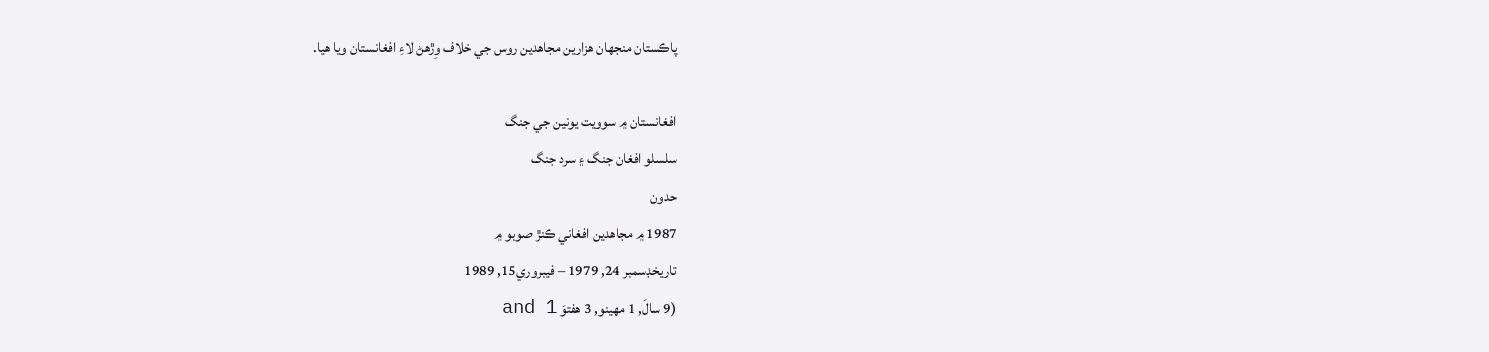پاڪستان منجهان هزارين مجاهدين روس جي خلاف وِڙهڻ لاءِ افغانستان ويا هيا.

افغانستان ۾ سوويت يونين جي جنگ
سلسلو افغان جنگ ۽ سرد جنگ
حدون
1987 ۾ مجاهدين افغاني ڪنڙ صوبو ۾
تاريخڊسمبر 24, 1979 – فيبروري15, 1989
(9 سالَ, 1 مهينو, 3 هفتوَ and 1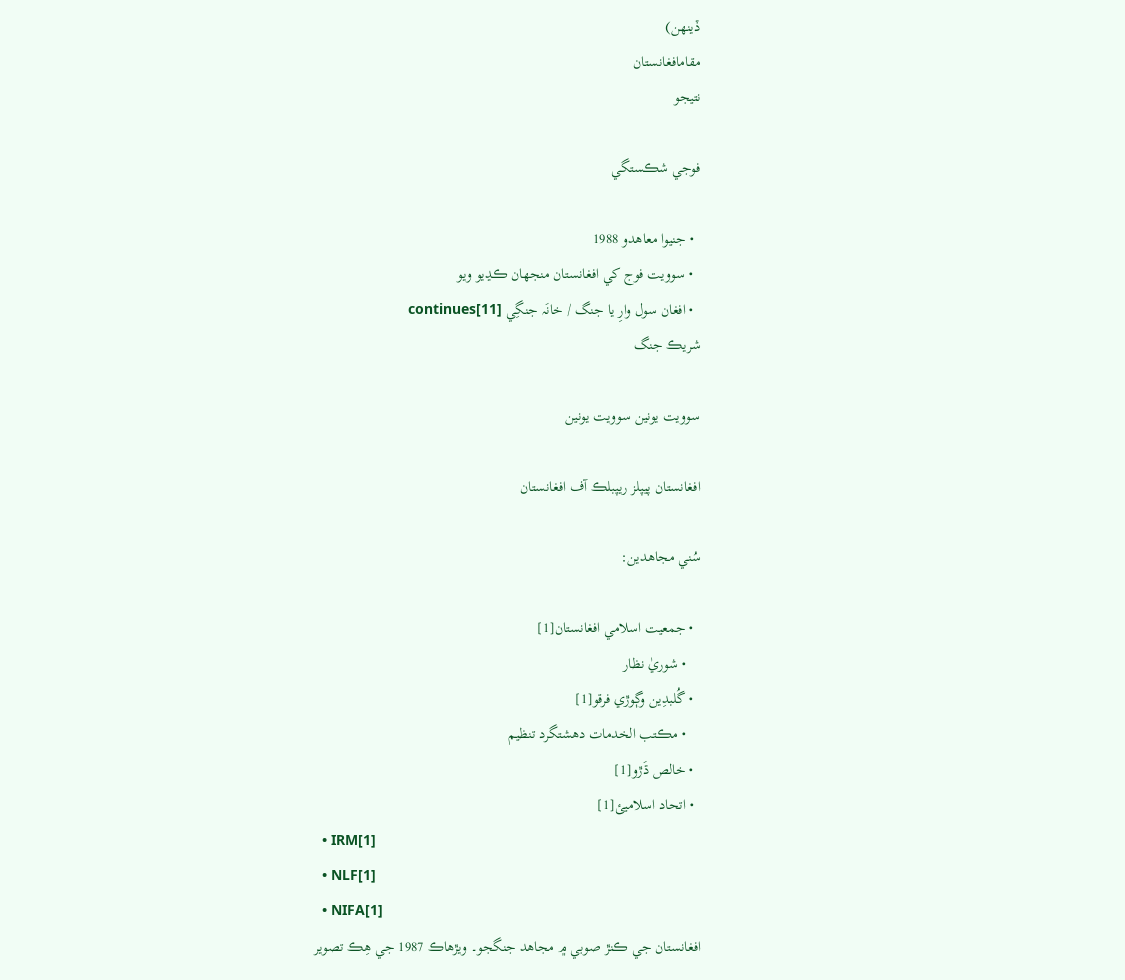ڏينهن)
مقامافغانستان
نتيجو

فوجي شڪستگي

  • جنيوا معاهدو 1988
  • سوويت فوج کي افغانستان منجهان ڪڍيو ويو
  • افغان سول وارِ يا جنگ / خانَہ جنگِي continues[11]
شريڪ جنگ

سوويت يونين سوويت يونين

افغانستان پيپلز ريپبلڪ آف افغانستان

سُني مجاهدين:

  • جمعيت اسلامي افغانستان[1]
    • شوريٰ نظار
  • گُلبدِين وڳوڙي فرقو[1]
    • مڪتب الخدمات دهشتگرد تنظيم
  • خالص ڌَڙو[1]
  • اتحاد اسلاميئ[1]
  • IRM[1]
  • NLF[1]
  • NIFA[1]
افغانستان جي ڪنڙ صوبي ۾ مجاهد جنگجو۔ ويڙهاڪ 1987 جي هِڪ تصوير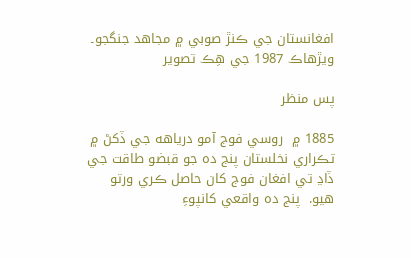افغانستان جي ڪنڙ صوبي ۾ مجاهد جنگجو۔ ويڙهاڪ 1987 جي هِڪ تصوير

پس منظر

1885 ۾  روسي فوج آمو درياهه جي ڏکڻ ۾ تڪراري نخلستان پنج دہ جو قبضو طاقت جي ڏاڍ تي افغان فوج کان حاصل ڪري ورتو هيو.  پنج دہ واقعي کانپوءِ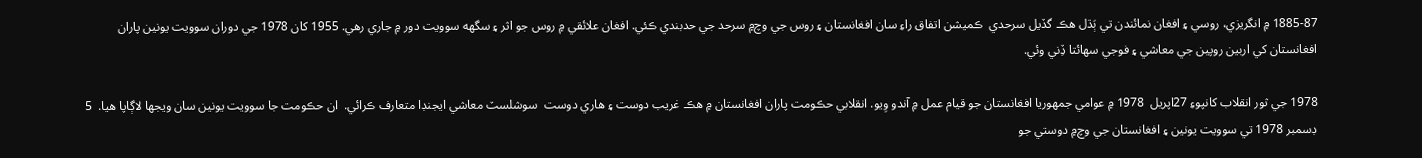1885-87 ۾ انگريزي، روسي ۽ افغان نمائندن تي ٻَڌل هڪ گڏيل سرحدي  ڪميشن اتفاق راءِ سان افغانستان ۽ روس جي وچ۾ سرحد جي حدبندي ڪئي. افغان علائقي ۾ روس جو اثر ۽ سگهه سوويت دور ۾ جاري رهي. 1955 کان 1978 جي دوران سوويت يونين پاران افغانستان کي اربين روپين جي معاشي ۽ فوجي سهائتا ڏِني وئي.

1978 جي ثور انقلاب کانپوءِ 27اپريل  1978 ۾ عوامي جمهوريا افغانستان جو قيام عمل ۾ آندو وِيو. انقلابي حڪومت پاران افغانستان ۾ هڪ غريب دوست ۽ هاري دوست  سوشلسٽ معاشي ايجنڊا متعارف ڪرائي.  ان حڪومت جا سوويت يونين سان ويجها لاڳاپا هيا.  5 ڊسمبر 1978 تي سوويت يونين ۽ افغانستان جي وچ۾ دوستي جو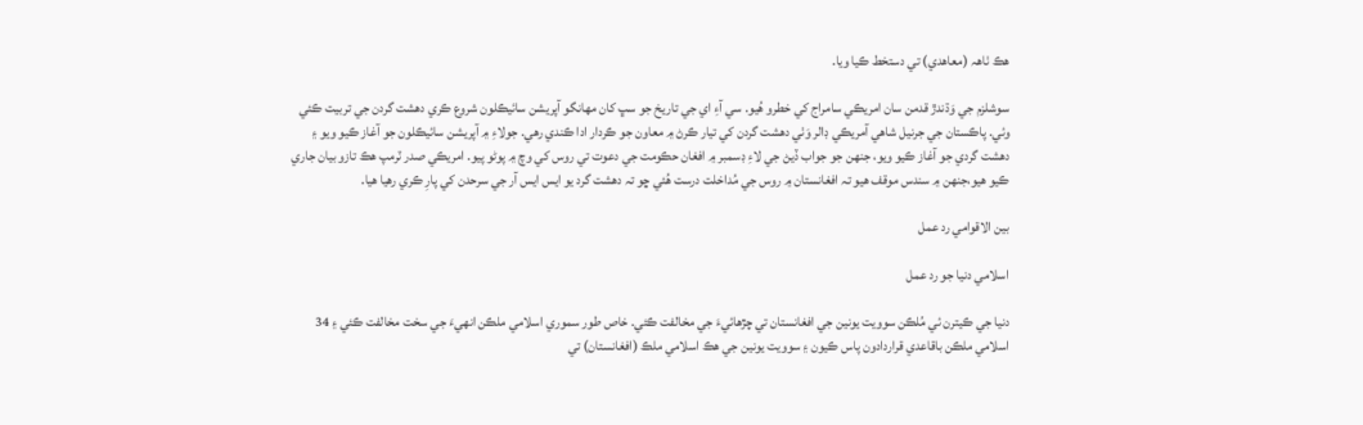هڪ ٺاهہ (معاهدي) تي دستخط ڪيا ويا.

سوشلزم جي وَڌندڙ قدمن سان امريڪي سامراج کي خطرو هُيو. سي آءِ اي جي تاريخ جو سڀ کان مهانگو آپريشن سائيڪلون شروع ڪري دهشت گردن جي تربيت ڪئي وئي. پاڪستان جي جرنيل شاهي آمريڪي ڊالر وَٺي دهشت گردن کي تيار ڪرڻ ۾ معاون جو ڪردار ادا ڪندي رهي. جولاءِ ۾ آپريشن سائيڪلون جو آغاز ڪيو ويو ۽ دهشت گردي جو آغاز ڪيو ويو، جنهن جو جواب ڏيڻ جي لاءِ ڊسمبر ۾ افغان حڪومت جي دعوت تي روس کي وچ ۾ پوڻو پيو. امريڪي صدر ٽرمپ هڪ تازو بيان جاري ڪيو هيو،جنهن ۾ سندس موقف هيو تہ افغانستان ۾ روس جي مُداخلت درست هُئي ڇو تہ دهشت گرد يو ايس ايس آر جي سرحدن کي پارِ ڪري رهيا هيا.

بين الاقوامي رد عمل

اسلامي دنيا جو رد عمل

دنيا جي ڪيترن ئي مُلڪن سوويت يونين جي افغانستان تي چڙهائيءَ جي مخالفت ڪئي. خاص طور سموري اسلامي ملڪن انهيءَ جي سخت مخالفت ڪئي ۽ 34 اسلامي ملڪن باقاعدي قراردادون پاس ڪيون ۽ سوويت يونين جي هڪ اسلامي ملڪ (افغانستان) تي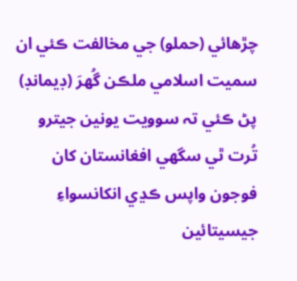چڙهائي (حملو) جي مخالفت ڪئي ان سميت اسلامي ملڪن گُهرَ (ڊيمانڊ) پڻ ڪئي تہ سوويت يونين جيترو تُرت ٿي سگهي افغانستان کان فوجون واپس ڪڍي انکانسواءِ جيسيتائين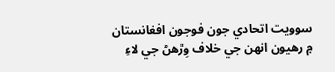سوويت اتحادي جون فوجون افغانستان ۾ رهيون انهن جي خلاف وِڙهڻ جي لاءِ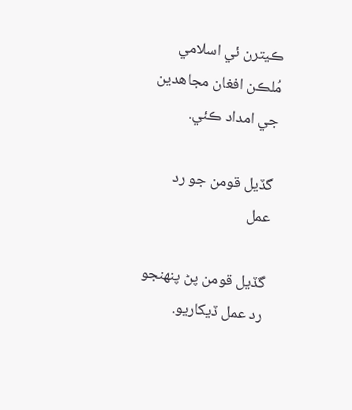ڪيترن ئي اسلامي مُلڪن افغان مجاهدين جي امداد ڪئي.

گڏيل قومن جو رد عمل

گڏيل قومن پڻ پنهنجو رد عمل ڏيکاريو.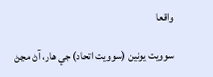واقعا

سوويت يونين (سوويت اتحاد) جي هار، آڻ مڃڻ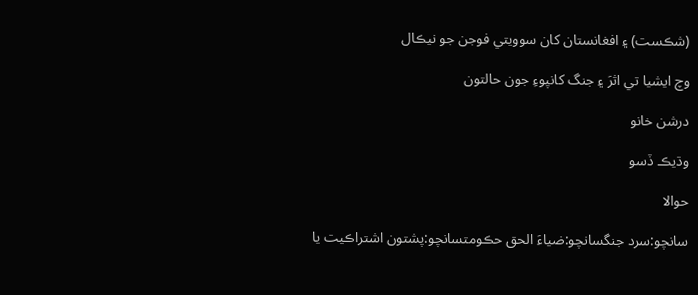(شڪست) ۽ افغانستان کان سوويتي فوجن جو نيڪال

وچ ايشيا تي اثرَ ۽ جنگ کانپوءِ جون حالتون

درشن خانو

وڌيڪ ڏسو

حوالا

سانچو:سرد جنگسانچو:ضياءَ الحق حڪومتسانچو:پشتون اشتراڪيت يا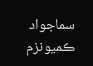سماجواد ڪميونزم